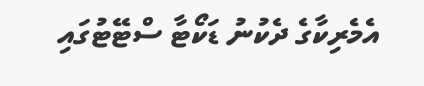އެމެރިކާގެ ދެކުނު ޑަކޯޓާ ސްޓޭޓުގައި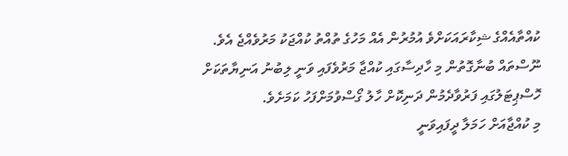ކުއްތާއެއްގެ ޝިކާރައަކަށްވެ އުމުރުން އެއް މަހުގެ ތުއްތު ކުއްޖަކު މަރުވެއްޖެ އެވެ.
ނޫސްތައް ބުނާގޮތުން މި ހާދިސާގައި ކުއްޖާ މަރުވެފައި ވަނީ ލިބުނު އަނިޔާތަކަށް ހޮސްޕިޓަލުގައި ފަރުވާދެމުން ދަނިކޮށް ހާލު ގޯސްވުމަށްފަހު ކަމަށެވެ.
މި ކުއްޖާއަށް ހަމަލާ ދީފައިވަނީ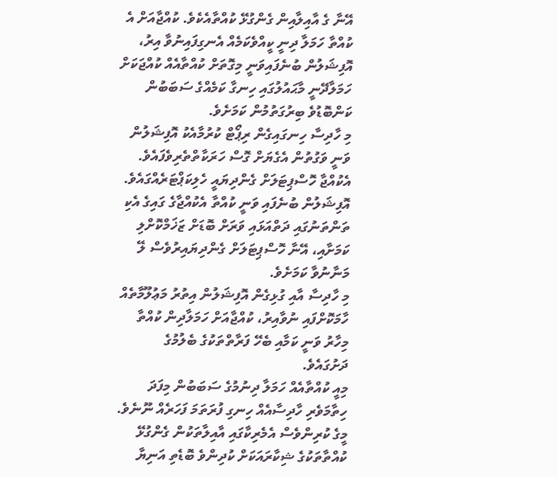އޭނާ ގެ އާއިލާއިން ގެންގުޅޭ ކުއްތާއެކެވެ. ކުއްޖާއަށް އެ ކުއްތާ ހަމަލާ ދިނީ ކީއްވެކަމެއް އެނގިފައިނުވާ އިރު، އޮފިޝަލުން ބުނެފައިވަނީ މިގޮތަށް ކުއްތާއެއް ކުއްޖަކަށް ހަމަލާދޭނީ މާޙައުލުގައި ހިނގާ ކަމެއްގެ ސަބަބުން ކަންބޮޑުވެ ބިރުގަތުމުން ކަމަށެވެ.
މި ހާދިސާ ހިނގައިގެން ރިޕޯޓް ކުރުމާއެކު އޮފިޝަލުން ވަނީ ވަގުތުން އެގެޔަށް ގޮސް ހަރަކާތްތެރިވެފައެވެ. އެކުއްޖާ ހޮސްޕިޓަލަށް ގެންދިޔައީ ހެލިކަޕްޓަރެއްގައެވެ. އޮފިޝަލުން ބުނެފައި ވަނީ ކުއްތާ އެކުއްޖާގެ ގައިގެ އެކި ތަންތަނުގައި ދަތްއަޅައި ވަރަށް ބޮޑަށް ޒަޚަމްކޮށްލި ކަމަށާއި، އޭނާ ހޮސްޕިޓަލަށް ގެންދިޔައިރުވެސް ލޭ މަނާނުވާ ކަމަށެވެ.
މި ހާދިސާ އާއި ގުޅިގެން އޮފިޝަލުން އިތުރު މަޢުލޫމާތެއް ހާމަކޮށްފައި ނުވާއިރު، ކުއްޖާއަށް ހަމަލާދިން ކުއްތާ މިހާރު ވަނީ ކަމާއި ބެހޭ ފަރާތްތަކުގެ ބެލުމުގެ ދަށުގައެވެ.
މިއީ ކުއްތާއެއް ހަމަލާ ދިނުމުގެ ސަބަބުން މިފަދަ ހިތާމަވެރި ހާދިސާއެއް ހިނގި ފުރަތަމަ ފަހަރެއް ނޫނެވެ. މީގެ ކުރިންވެސް އެމެރިކާގައި އާއިލާތަކުން ގެންގުޅޭ ކުއްތާތަކުގެ ޝިކާރައަކަށް ކުދިންވެ ބޮޑެތި އަނިޔާ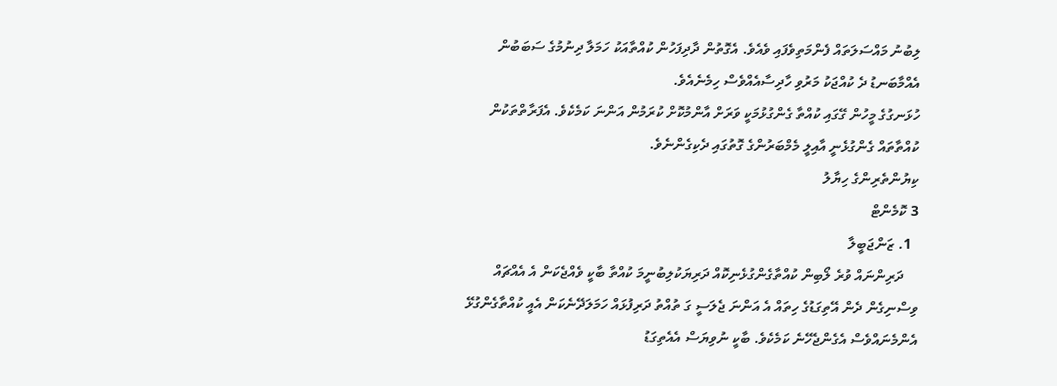ލިބުނު މައްސަލަތައް ފެންމަތިވެފައި ވެއެވެ. އެގޮތުން ދާދިފަހުން ކުއްތާއަކު ހަމަލާ ދިނުމުގެ ސަބަބުން އެއްމާބަނޑު ދެ ކުއްޖަކު މަރުވި ހާދިސާއެއްވެސް ހިމެނެއެވެ.
ހުޅަނގުގެ މީހުން ގޭގައި ކުއްތާ ގެންގުޅުމަކީ ވަރަށް އާންމުކޮށް ކުރަމުން އަންނަ ކަމެކެވެ. އެފަރާތްތަކުން ކުއްތާތައް ގެންގުޅެނީ އާއިލީ މެމްބަރުންގެ ގޮތުގައި ދެކިގެންނެވެ.
ކިޔުންތެރިންގެ ހިޔާލު
3 ކޮމެންޓް
  1. ޒަންޖަބީލާ
    ދަރިންނައް ވުރެ ލޯބިން ކުއްތާގެންގުޅެނިކޮއް ދަރިޔަކުލިބުނީމަ ކުއްތާ ބާކީ ވެއްޖެކަން އެ އެއްޗައް ވިސްނިގެން ދެން އޭތިގަޑުގެ ހިތައް އެ އަންނަ ޖެލަސީ ގަ ތުއްތު ދަރިފުޅައް ހަމަލަދޭނެކަން އެއީ ކުއްތާގެންގުޅޭ އެންމެނައްވެސް އެގެންޖެހޭނެ ކަމެކެވެ. ބާކީ ނުވިޔަސް އެއެތިގަޑު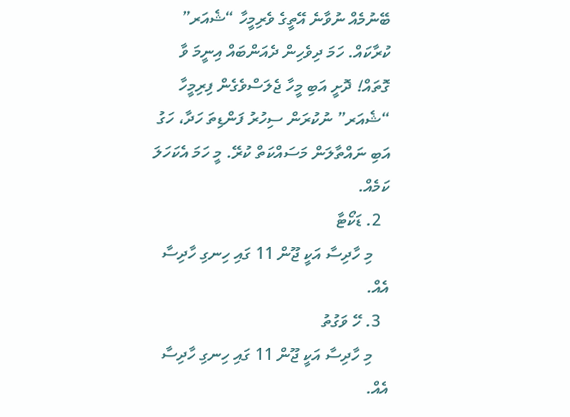ބޭނުމެއް ނުވާނެ އޭތީގެ ވެރިމީހާ “ޝެއަރ” ކުރާކައް. ހަމަ ދިވެހިން ދެއަންބައް އިނީމަ ވާ ގޮތައް! ދޮށީ އަބި މީހާ ޖެލަސްވެގެން ފިރިމީހާ “ޝެއަރ” ނުކުރަން ސިހުރު ފަންޑިތަ ހަދާ، ހަގު އަބި ނައްތާލަން މަސައްކަތް ކުރޭ. މީ ހަމަ އެކަހަލަ ކަމެއް.
  2. ޑަކޯޓާ
    މި ހާދިސާ އަކީ ޖޫން 11 ގައި ހިނގި ހާދިސާ އެއް.
  3. ހޭ ވަގުތު
    މި ހާދިސާ އަކީ ޖޫން 11 ގައި ހިނގި ހާދިސާ އެއް.